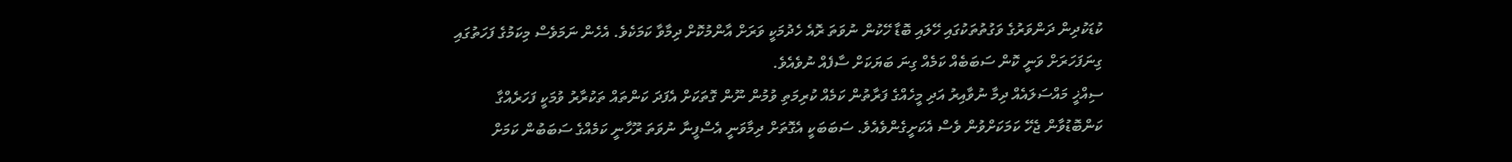ކުޑަކުދިން ދަންވަރުގެ ވަގުތުތަކުގައި ހޭލައި ބޮޑާ ހޭކުން ނުވަތަ ރޮއެ ހެދުމަކީ ވަރަށް އާންމުކޮށް ދިމާވާ ކަމަކެވެ. އެހެން ނަމަވެސް މިކަމުގެ ފަހަތުގައި ގިނަފަހަރަށް ވަނީ ކޮން ސަބަބެއް ކަމެއް ގިނަ ބަޔަކަށް ސާފެއް ނުވެއެވެ.
ސިއްޚީ މައްސަލައެއް ދިމާ ނުވާއިރު އަދި މީހެއްގެ ފަރާތުން ކަމެއް ކުރިމަތި ވުމުން ނޫން ގޮތަކަށް އެފަދަ ކަންތައް ތަކުރާރު ވުމަކީ ފަހަރެއްގާ ކަންބޮޑުވާން ޖެހޭ ކަމަކަށްވުން ވެސް އެކަށީގެންވެއެވެ. ސަބަބަކީ އެގޮތަށް ދިމާވަނީ އެސްފީނާ ނުވަތަ ރޫހާނީ ކަމެއްގެ ސަބަބުން ކަމަށް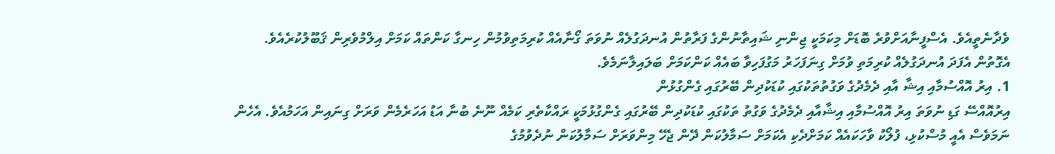ވެދާނެތީއެވެ. އެސްފީނާއަށްވުރެ ބޮޑަށް މިކަމަކީ ޖިންނި ޝައިތާނުންގެ ފަރާތުން އުނދަގުލެއް ނުވަތަ ގޯނާއެއް ކުރިމަތިވުމުން ހިނގާ ކަންތައް ކަމަށް އިލްމުވެރިން ޤަބޫލުކުރެއެވެ.
އެގޮތުން އެފަދަ އުނދަގުލެއް ކުރިމަތި ވުމަށް ގިނަފަހަރު މަގުފަހިވާ ބައެއް ކަންކަމަށް ބަލައިލާނަމެވެ.
1. އިރު އޮއްސުމާއި އިޝާ އާއި ދެމެދުގެ ވަގުތުތަކުގައި ކުޑަކުދިން ބޭރުގައި ގެންގުޅުން
އިރުއޮއްސޭ ގަޑި ނުވަތަ އިރު އޮއްސުމާއި އިޝާއާއި ދެމެދުގެ ވަގުތު ތަކުގައި ކުޑަކުދިން ބޭރުގައި ގެންގުޅުމަކީ ރައްކާތެރި ކަމެއް ނޫނެ ބުނާ އަޑު އަހަރެމެން ވަރަށް ގިނައިން އަހަމުއެވެ. އެހެން ނަމަވެސް އެއީ މުސްކުޅި، ފުލޯކު ވާހަކައެއް ކަމަށްދެކި އެކަމަށް ސަމާލުކަން ދޭން ޖެހޭ މިންވަރަށް ސަމާލުކަން ނުދެވުމުގެ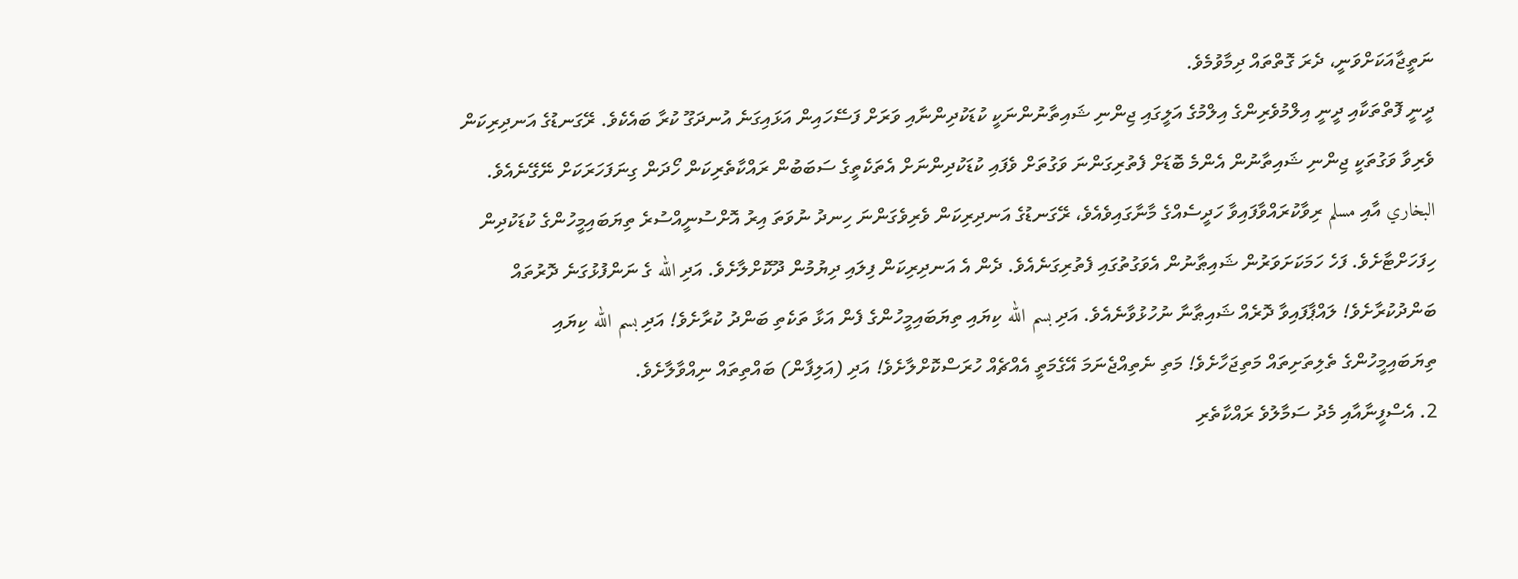ނަތީޖާއަކަށްވަނީ، ދެރަ ގޮތްތައް ދިމާވުމެވެ.
ދީނީ ފޮތްތަކާއި ދީނީ އިލްމުވެރިންގެ އިލްމުގެ އަލީގައި ޖިންނި ޝައިތާނުންނަކީ ކުޑަކުދިންނާއި ވަރަށް ފަސޭހައިން އަޅައިގަނެ އުނދަގޫ ކުރާ ބައެކެވެ. ރޭގަނޑުގެ އަނދިރިކަން ވެރިވާ ވަގުތަކީ ޖިންނި ޝައިތާނުން އެންމެ ބޮޑަށް ފެތުރިގަންނަ ވަގުތަށް ވެފައި ކުޑަކުދިންނަށް އެތަކެތީގެ ސަބަބުން ރައްކާތެރިކަން ހޯދަން ގިނަފަހަރަކަށް ނޭގޭނެއެވެ.
البخاري އާއި مسلم ރިވާކުރައްވާފައިވާ ހަދީސެއްގެ މާނާގައިވެއެވެ، ރޭގަނޑުގެ އަނދިރިކަން ވެރިވެގަންނަ ހިނދު ނުވަތަ އިރު އޮށްސުނީއްސުރެ ތިޔަބައިމީހުންގެ ކުޑަކުދިން ހިފަހަށްޓާށެވެ. ފަހެ ހަމަކަށަވަރުން ޝައިޠާނުން އެވަގުތުގައި ފެތުރިގަނެއެވެ. ދެން އެ އަނދިރިކަން ފިލައި ދިޔުމުން ދޫކޮށްލާށެވެ. އަދި الله ގެ ނަންފުޅުގަނެ ދޮރުތައް ބަންދުކުރާށެވެ! ލައްޕާފައިވާ ދޮރެއް ޝައިޠާނާ ނުހުޅުވާނެއެވެ. އަދި بسم الله ކިޔައި ތިޔަބައިމީހުންގެ ފެން އަޅާ ތަކެތި ބަންދު ކުރާށެވެ! އަދި بسم الله ކިޔައި ތިޔަބައިމީހުންގެ ތެލިތަށިތައް މަތިޖަހާށެވެ! މަތި ނެތިއްޖެނަމަ އޭގެމަތީ އެއްޗެއް ހުރަސްކޮށްލާށެވެ! އަދި (އަލިފާން) ބައްތިތައް ނިއްވާލާށެވެ.
2. އެސްފީނާއާއި މެދު ސަމާލުވެ ރައްކާތެރި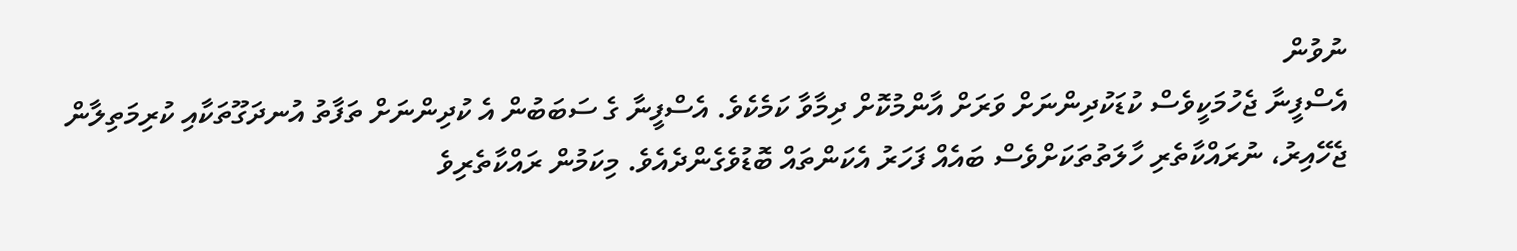ނުވުން
އެސްފީނާ ޖެހުމަކީވެސް ކުޑަކުދިންނަށް ވަރަށް އާންމުކޮށް ދިމާވާ ކަމެކެވެ. އެސްފީނާ ގެ ސަބަބުން އެ ކުދިންނަށް ތަފާތު އުނދަގޫތަކާއި ކުރިމަތިލާން ޖެހޭއިރު، ނުރައްކާތެރި ހާލަތުތަކަށްވެސް ބައެއް ފަހަރު އެކަންތައް ބޮޑުވެގެންދެއެވެ. މިކަމުން ރައްކާތެރިވެ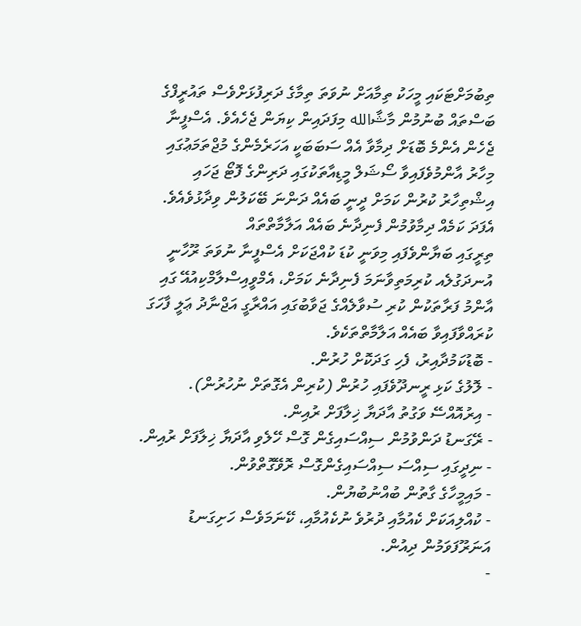ތިބުމަށްޓަކައި މީހަކު ތިމާއަށް ނުވަތަ ތިމާގެ ދަރިފުޅަށްވެސް ތައުރީފްގެ ބަސްތައް ބުނުމުން މާޝާالله މިފަދައިން ކިޔަން ޖެހެއެވެ. އެސްފީނާ ޖެހެން އެންމެ ބޮޑަށް ދިމާވާ އެއް ސަބަބަކީ އަހަރެމެންގެ މުޖްތަމަޢުގައި މިހާރު އާންމުވެފައިވާ ސޯޝަލް މީޑިއާތަކުގައި ދަރިންގެ ފޮޓޯ ޖަހައި އިޝްތިހާރު ކުރުން ކަމަށް ދީނީ ބައެއް ދަންނަ ބޭކަލުން ވިދާޅުވެއެވެ.
އެފަދަ ކަމެއް ދިމާވުމުން ފެނިދާނެ ބައެއް އަލާމާތްތައް
ތިރީގައި ބަޔާންވެފައި މިވަނީ ކުޑަ ކުއްޖަކަށް އެސްފީނާ ނުވަތަ ރޫހާނީ އުނދަގުލެއ ކުރިމަތިވާނަމަ ފެނިދާނެ ކަމަށް، އެމްވީއިސްލާމްކިއުއޭ ގައި އާންމު ފަރާތަކުން ކުރި ސުވާލެއްގެ ޖަވާބުގައި އައްރާގީ އަޖްނާދު ޢަލީ ފާހަގަ ކުރައްވާފައިވާ ބައެއް އަލާމާތްތަކެވެ.
- ބޮޑުކަމުދާއިރު، ފެހި ގަދަކޮށް ހުރުން.
- ލޮލުގެ ކަޅި ރީނދޫވެފައި ހުރުން (ކުރިން އެގޮތަށް ނުހުރުން).
- އިރުއޮއްސޭ ވަގުތު އާދަޔާ ޚިލާފަށް ރުއިން.
- ރޭގަނޑު ދަންވުމުން ސިއްސައިގެން ގޮސް ހޭލެވި އާދަޔާ ޚިލާފަށް ރުއިން.
- ނިދީގައި ސިއްސަ ސިއްސައިގެންގޮސް ރޮވޭގޮތްވުން.
- މައިމީހާގެ ގާތުން ބުއްނުބުޔުން.
- ކުއްލިއަކަށް ކެއުމާއި ދުރުވެ ނުކެއުމާއި، ކޭނަމަވެސް ހަށިގަނޑު އަނަރޫފަވަމުން ދިއުން.
-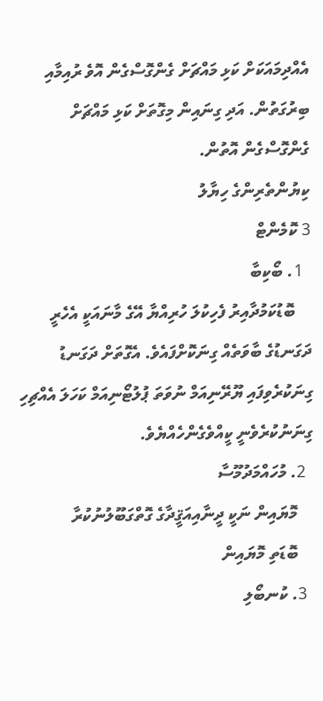އެއްދިމައަކަށް ކަޅި މައްޗަށް ގެންގޮސްގެން އޮވެ ރުއިމާއި ބިރުގަތުން. އަދި ގިނައިން މިގޮތަށް ކަޅި މައްޗަށް ގެންގޮސްގެން އޮތުން.
ކިޔުންތެރިންގެ ހިޔާލު
3 ކޮމެންޓް
  1. ބޯކިބާ
    ބޮޑުކަމުދާއިރު ފެހިކުލަ ހުރިއްޔާ އޭގެ މާނައަކީ އެހެރީ ދަގަނޑުގެ ބާވަތެއް ގިނަކޮށްފައެވެ. އެގޮތަށް ދަގަނޑު ގިނަކުރެވިފައި ޔޫރޭނިއަމް ނުވަތަ ޕުލުޓޯނިއަމް ކަހަލަ އެއްޗިހި ގިނަނުކުރެވެނީ ކީއްވެގެންހެއްޔެވެ.
  2. މުހައްމަދުމޫސާ
    މޮޔައިން ނަކީ ދީނާއިއަޤީދާގެ ގޮތްގަބޫލުނުކުރާ
    ބޮޑަތި މޮޔައިން
  3. ކުނބޯލި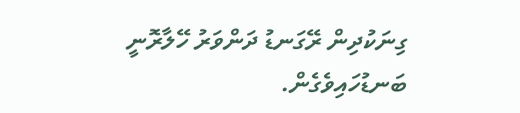ގިނަކުދިން ރޭގަނޑު ދަންވަރު ހޭލާރޮނީ ބަނޑުހައިވެގެން.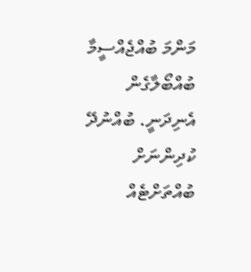މަންމަ ބުއްޖެއްސީމާ ބުއްބޯލާގެން އެނިދަނީ. ބުއްނުދޭ ކުދިންނަށް ބުއްތަށްޓެއް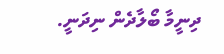ދިނީމާ ބޯލާދެން ނިދަނީ.